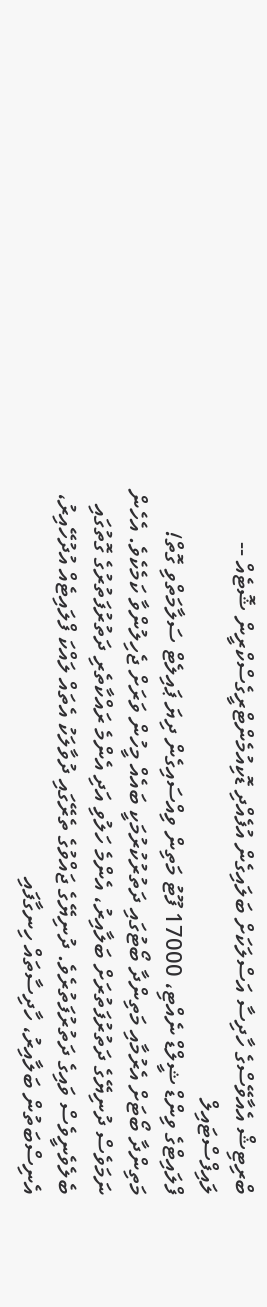ބްރިޓިޝް އެއާވޭސްގެ ހާދިސާ އަސްލަކަށް ބަލައިގެން އުފެއްދި ޑޮކިއުމެންޓްރީގެސްކްރީން ޝޮޓެއް --
ލައިފްސްޓައިލް
ފްލައިޓްގެ ވިންޑް ޝީލްޑް ނެއްޓި، 17000 ފޫޓު މަތިން ވިއްސައިގެން ދިޔަ ޕައިލެޓް ސަލާމަތްވި ގޮތް!
މަތިންދާ ބޯޓަށް އެރުމާއި މަތިންދާ ބޯޓުގައި ދަތުރުކުރުމަކީ ބައެއް މީހުން ވަރަށް ޖެހިލުންވާ ކަމެކެވެ. އެހެން ނަމަވެސް ދުނިޔޭގެ ދަތުރުފަތުރަށް ބަލާއިރު، އެންމެ ހަލުވި އަދި އެންމެ ރައްކާތެރި ދަތުރުފަތުރުގެ ގޮތުގައި ބެލެވެނީވެސް ވައިގެ ދަތުރުފަތުރެވެ. ދުނިޔޭގެ ޖައްވުގެ ތެރޭގައި ދުވާލަކު އެތައް ލައްކަ ފްލައިޓެއް އުދުހޭއިރު، އެނިސްބަތުން ބަލާއިރު، ހާދިސާތައް ހިނގާފައި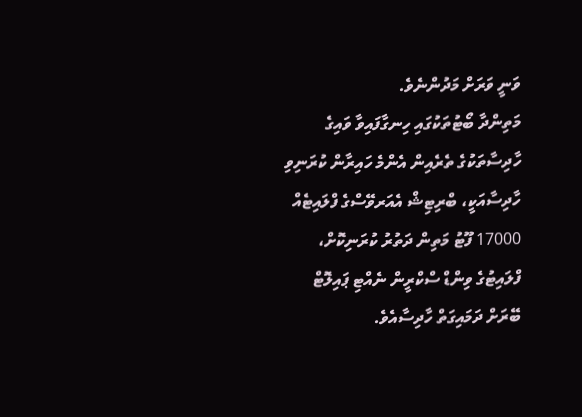ވަނީ ވަރަށް މަދުންނެވެ.
މަތިންދާ ބޯޓުތަކުގައި ހިނގާފައިވާ ވައިގެ ހާދިސާތަކުގެ ތެރެއިން އެންމެ ހައިރާން ކުރަނިވި ހާދިސާއަކީ، ބްރިޓިޝް އެއަރވޭސްގެ ފްލައިޓެއް 17000 ފޫޓު މަތިން ދަތުރު ކުރަނިކޮށް، ފްލައިޓުގެ ވިންޑް ސްކްރީން ނެއްޓި ޕައިލޮޓް ބޭރަށް ދަމައިގަތް ހާދިސާއެވެ.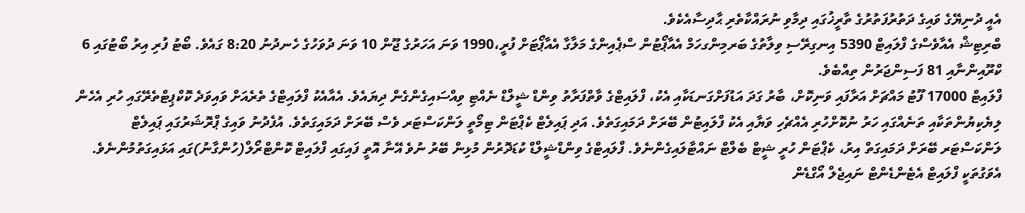އެއީ ދުނިޔޭގެ ވައިގެ ދަތުރުފަތުރުގެ ތާރީޚުގައި ދިމާވި ނުރައްކާތެރި ޙާދިސާއެކެވެ.
ބްރިޓިޝް އެއާވެސްގެ ފްލައިޓް 5390 އިނގިރޭސި ވިލާތުގެ ބަރމިންގހަމް އެއާޕޯޓުން ސްޕެއިންގެ މަލާގާ އެއާޕޯޓަށް ފުރީ،1990 ވަނަ އަހަރުގެ ޖޫން 10 ވަނަ ދުވަހުގެ ހެނދުނު 8:20 ގައެވެ. ބޯޓު ފުރި އިރު ބޯޓުގައި 6 ކްރޫއިންނާއި 81 ފަސިންޖަރުން ތިއްބެވެ.
ފްލައިޓް 17000 ފޫޓު މައްޗަށް އަރާފައި ވަނިކޮށް، ބާރު ގަދަ އަޑުފަށްގަނޑަކާއި އެކު، ފްލައިޓްގެ ވާތްފަރާތު ވިންޑް ޝީލްޑް ނެއްޓި ވިއްސައިގެންގެން ދިޔައެވެ. އެއާއެކު ފްލައިޓްގެ ތެރެއަށް ވައިވަދެ ކޮކްޕިޓްތެރޭގައި ހުރި އެހެން ލިޔެކިޔުންތަކާއި ތަނެއްގައި ހަރު ނުކޮށްހުރި އެއްޗެހި ވަޔާއި އެކު ފްލައިޓުން ބޭރަށް ދަމައިގަތެވެ. އަދި ޕައިލެޓް ކެޕްޓަން ޓިމޯތީ ލަންކަސްޓަރ ވެސް ބޭރަށް ދަމައިގަތެވެ. އުފެދުނު ވައިގެ ޕްރޮޝަރުގައި ޕައިލެޓް ލަންކަސްޓަރ ބޭރަށް ދަމައިގަތް އިރު، ކެޕްޓަން ހުރީ ޝީޓް ބެލްޓް ނައްޓާލައިގެންނެވެ. ފްލައިޓްގެ ވިންޑްޝީލްޑް ކުޑަދޮރުން މުޅިން ބޭރު ނުވެ އޭނާ އޮތީ ފައިގައި ފްލައިޓް ކޮންޓްރޯލް(ހުންގާނު)ގައި އަޅައިގަތުމުންނެވެ. އެވަގުތަކީ ފްލައިޓް އެޓެންޑެންޓް ނައިޖެލް އޯގްޑެން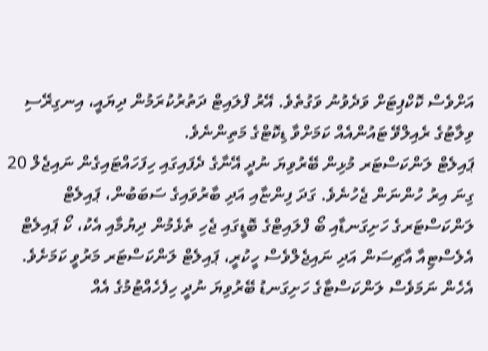އަށްވެސް ކޮކްޕިޓަށް ވަދެވުނު ވަގުތެވެ. އޭރު ފްލައިޓް ދަތުރުކުރަމުން ދިޔައީ، އިނގިރޭސި ވިލާޓުގެ ރެއިލްވޭ ޓައުންއެއް ކަމަށްވާ ޑިކޮޓްގެ މަތިންނެވެ.
ޕައިލެޓް ލަންކަސްޓަރ މުޅިން ބޭރުވިޔަ ނުދީ އޭނާގެ ދެފައިގައި ހިފަހައްޓައިގެން ނައިޖެލް 20 ގިނަ އިރު ހުންނަން ޖެހުނެވެ. ގަދަ ފިންޏާއި އަދި ބާރުވައިގެ ސަބަބުން، ޕައިލެޓް ލަންކަސްޓަރގެ ހަށިގަނޑާއި ބޯ ފްލައިޓްގެ ބޮޑީގައި ޖެހި ތެޅެމުން ދިޔުމާއި އެކު، ކޯ ޕައިލެޓް އެލެސްޓިއާ އާޗިސަން އަދި ނައިޖެލްވެސް ހީކުރީ، ޕައިލެޓް ލަންކަސްޓަރ މަރުވީ ކަމަށެވެ. އެހެން ނަމަވެސް ލަންކަސްޓާގެ ހަށިގަނޑު ބޭރުވިޔަ ނުދީ ހިފެހެއްޓުމުގެ އެއް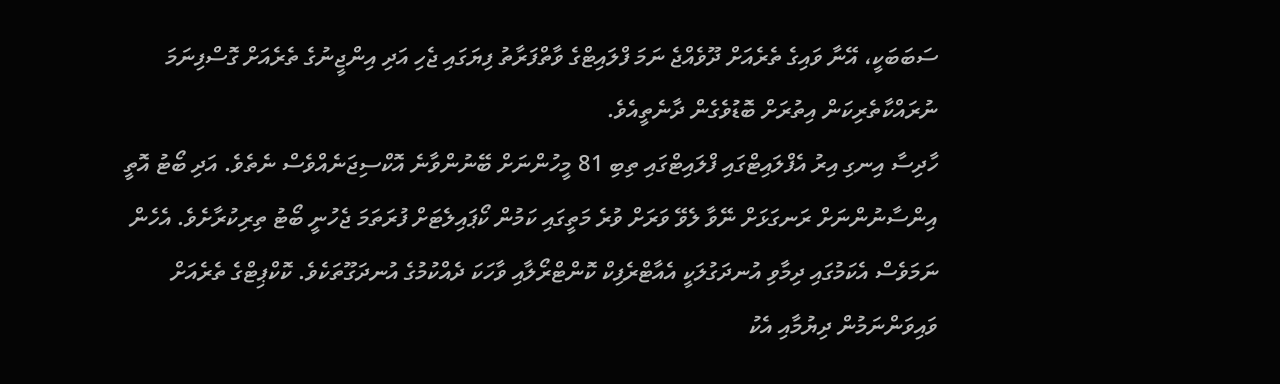ސަބަބަކީ، އޭނާ ވައިގެ ތެރެއަށް ދޫވެއްޖެ ނަމަ ފްލައިޓްގެ ވާތްފަރާތު ފިޔަގައި ޖެހި އަދި އިންޖީނުގެ ތެރެއަށް ގޮސްފިނަމަ ނުރައްކާތެރިކަން އިތުރަށް ބޮޑުވެގެން ދާނެތީއެވެ.
ހާދިސާ އިނގި އިރު އެފްލައިޓްގައި ފްލައިޓްގައި ތިބި 81 މީހުންނަށް ބޭނުންވާނެ އޮކްސިޖަނެއްވެސް ނެތެވެ. އަދި ބޯޓު އޮތީ އިންސާނުންނަށް ރަނގަޅަށް ނޭވާ ލެވޭ ވަރަށް ވުރެ މަތީގައި ކަމުން ކޯޕައިލެޓަށް ފުރަތަމަ ޖެހުނީ ބޯޓު ތިރިކުރާށެވެ. އެހެން ނަމަވެސް އެކަމުގައި ދިމާވި އުނދަގުލަކީ އެއާޓްރެފިކް ކޮންޓްރޯލާއި ވާހަކަ ދެއްކުމުގެ އުނދަގޫތަކެވެ. ކޮކްޕިޓްގެ ތެރެއަށް ވައިވަންނަމުން ދިޔުމާއި އެކު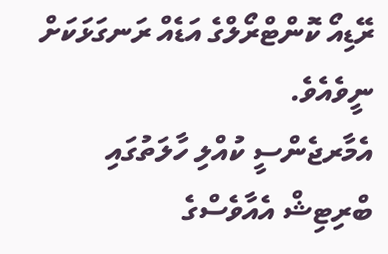ރޭޑިއޯ ކޮންޓްރޯލްގެ އަޑެއް ރަނގަޅަކަށް ނީވެއެވެ.
އެމާރޖެންސީ ކުއްލި ހާލަތުގައި ބްރިޓިޝް އެއާވެސްގެ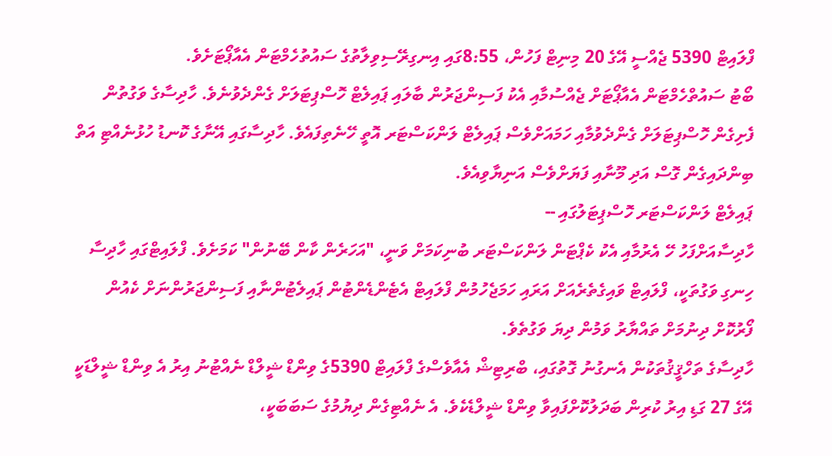ފްލައިޓް 5390 ޖެއްސީ އޭގެ 20 މިނިޓް ފަހުން، 8:55ގައި އިނގިރޭސިވިލާތުގެ ސައުތުހެމްޓަން އެއާޕޯޓަށެވެ.
ބޯޓު ސައުތްހެމްޓަން އެއާޕޯޓަށް ޖެއްސުމާއި އެކު ފަސިންޖަރުން ބާލައި ޕައިލެޓް ހޮސްޕިޓަލަށް ގެންދެވުނެވެ. ހާދިސާގެ ވަގުތުން ފެށިގެން ހޮސްޕިޓަލަށް ގެންދެވުމާއި ހަމައަށްވެސް ޕައިލެޓް ލަންކަސްޓަރ އޮތީ ހޭނެތިފައެވެ. ހާދިސާގައި އޭނާގެ ކޮނޑު ހުޅުނެއްޓި އަތް ބިންދައިގެން ގޮސް އަދި މޫނާއި ފަޔަށްވެސް އަނިޔާވިއެވެ.
ޕައިލެޓް ލަންކަސްޓަރ ހޮސްޕިޓަލުގައި --
ހާދިސާއަށްފަހު ހޭ އެރުމާއި އެކު ކެޕްޓަން ލަންކަސްޓަރ ބުނިކަމަށް ވަނީ، "އަހަރެން ކާން ބޭނުން" ކަމަށެވެ. ފްލައިޓްގައި ހާދިސާ ހިނގި ވަގުތަކީ، ފްލައިޓް ވައިގެތެރެއަށް އަރައި ހަމަޖެހުމުން ފްލައިޓް އެޓެންޑެންޓުން ޕައިލެޓުންނާއި ފަސިންޖަރުންނަށް ކެއުން ފޯރުކޮށް ދިނުމަށް ތައްޔާރު ވަމުން ދިޔަ ވަގުތެވެ.
ހާދިސާގެ ތަހްޤީޤުތަކުން އެނގުނު ގޮތުގައި، ބްރިޓިޝް އެއާވެސްގެ ފްލައިޓް 5390ގެ ވިންޑް ޝީލްޑް ނެއްޓުނު އިރު އެ ވިންޑް ޝީލްޑަކީ އޭގެ 27 ގަޑި އިރު ކުރިން ބަދަލުކޮށްފައިވާ ވިންޑް ޝީލްޑެކެވެ. އެ ނެއްޓިގެން ދިޔުމުގެ ސަބަބަކީ،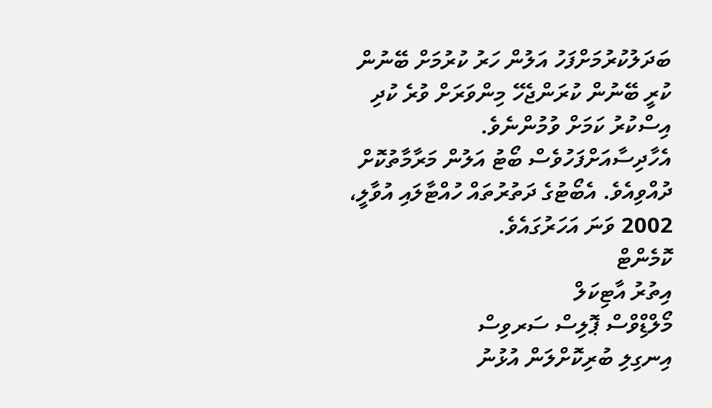ބަދަލުކުރުމަށްފަހު އަލުން ހަރު ކުރުމަށް ބޭނުން ކުރީ ބޭނުން ކުރަންޖެހޭ މިންވަރަށް ވުރެ ކުދި އިސްކުރު ކަމަށް ވުމުންނެވެ.
އެހާދިސާއަށްފަހުވެސް ބޯޓު އަލުން މަރާމާތުކޮށް ދުއްވިއެވެ. އެބޯޓުގެ ދަތުރުތައް ހުއްޓާލައި އުވާލީ، 2002 ވަނަ އަހަރުގައެވެ.
ކޮމެންޓް
އިތުރު އާޓިކަލް
މޯލްޑިްވްސް ޕޮލިސް ސަރވިސް
އިނގިލި ބުރިކޮށްލަން އުޅުނު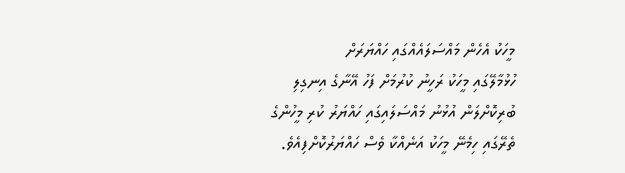މީހަކު އެހެން މައްސަލައެއްގައި ހައްޔަރަށް
ހުޅުމާލޭގައި މީހަކު ރަހީނު ކުރުމަށް ފަހު އޭނާގެ އިނގިލި ބުރިކޮށްލަން އުޅުނު މައްސަލައިގައި ހައްޔަރު ކުރި މީހުންގެ ތެރޭގައި ހިމެނޭ މީހަކު އަނެއްކާ ވެސް ހައްޔަރުކޮށްފިއެވެ.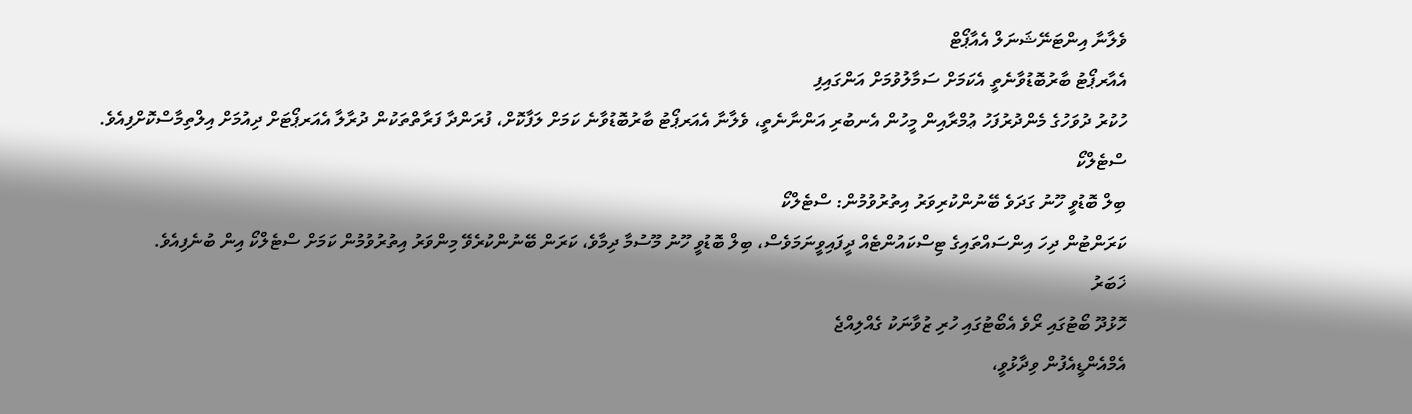ވެލާނާ އިންޓަނޭޝަނަލް އެއާޕޯޓް
އެއާރޕޯޓު ބާރުބޮޑުވާނެތީ އެކަމަށް ސަމާލުވުމަށް އަންގައިފި
ހުކުރު ދުވަހުގެ މެންދުރުފަހު ޢުމްރާއިން މީހުން އެނބުރި އަންނާނެތީ، ވެލާނާ އެއަރޕޯޓު ބާރުބޮޑުވާނެ ކަމަށް ލަފާކޮށް، ފުރަންދާ ފަރާތްތަކުން ދުރާލާ އެއަރޕޯޓަށް ދިއުމަށް އިލްތިމާސްކޮށްފިއެވެ.
ސްޓެލްކޯ
ބިލް ބޮޑުވީ ހޫނު ގަދަވެ ބޭނުންކުރިވަރު އިތުރުވުމުން: ސްޓެލްކޯ
ކަރަންޓުން ދިހަ އިންސައްތައިގެ ޓިސްކައުންޓެއް ދީފައިވީނަމަވެސް، ބިލް ބޮޑުވީ ހޫނު މޫސުމާ ދިމާވެ، ކަރަން ބޭނުންކުރެވޭ މިންވަރު އިތުރުވުމުން ކަމަށް ސްޓެލްކޯ އިން ބުނެފިއެވެ.
ޚަބަރު
ހޮޅުދޫ ބޯޓުގައި ރޯވެ އެބޯޓުގައި ހުރި ޒުވާނަކު ގެއްލިއްޖެ
އެމްއެންޑީއެފުން ވިދާޅުވީ،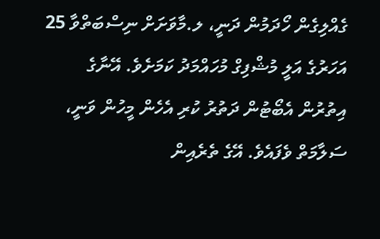ގެއްލިގެން ހޯދަމުން ދަނީ، ލ.މާވަށަށް ނިސްބަތްވާ 25 އަހަރުގެ އަލީ މުޝްފިގް މުހައްމަދު ކަމަށެވެ. އޭނާގެ އިތުރުން އެބޯޓުން ދަތުރު ކުރި އެހެން މީހުން ވަނީ، ސަލާމަތް ވެފައެވެ. އޭގެ ތެރެއިން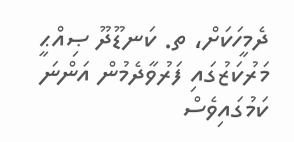ދެމީހަކަށް، ތ. ކަނޑޫދޫ ޞިއްޙީ މަރުކަޒުގައި ފަރުވާދެމުން އަންނަ ކަމުގައިވެސް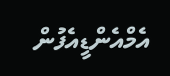އެމްއެންޑީއެފުން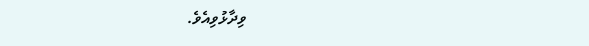ވިދާޅުވިއެވެ.